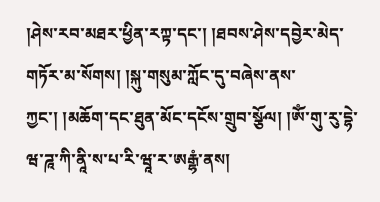།ཤེས་རབ་མཐར་ཕྱིན་རཀྟ་དང་། །ཐབས་ཤེས་དབྱེར་མེད་གཏོར་མ་སོགས། །སྐུ་གསུམ་ཀློང་དུ་བཞེས་ནས་ཀྱང་། །མཆོག་དང་ཐུན་མོང་དངོས་གྲུབ་སྩོལ། །ཨོཾ་གུ་རུ་དྷེ་ཝ་ཌཱ་ཀི་ནཱི་ས་པ་རི་ཝཱ་ར་ཨརྒྷཾ་ནས།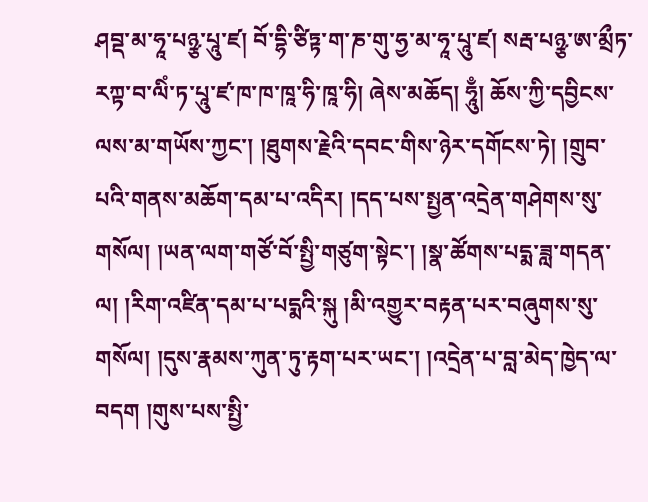ཤབྡ་མ་ཧཱ་པཉྩ་པཱུ་ཛ། བོ་དྷི་ཙིཏྟ་ག་ཎ་གུ་ཧྱ་མ་ཧཱ་པཱུ་ཛ། སརྦ་པཉྩ་ཨ་མྲྀཏ་རཀྟ་བ་ལིཾ་ཏ་པཱུ་ཛ་ཁ་ཁ་ཁཱ་ཧི་ཁཱ་ཧི། ཞེས་མཆོད། ཧཱུྃ། ཆོས་ཀྱི་དབྱིངས་ལས་མ་གཡོས་ཀྱང་། །ཐུགས་རྗེའི་དབང་གིས་ཉེར་དགོངས་ཏེ། །གྲུབ་པའི་གནས་མཆོག་དམ་པ་འདིར། །དད་པས་སྤྱན་འདྲེན་གཤེགས་སུ་གསོལ། །ཡན་ལག་གཙོ་བོ་སྤྱི་གཙུག་སྟེང་། །སྣ་ཚོགས་པདྨ་ཟླ་གདན་ལ། །རིག་འཛིན་དམ་པ་པདྨའི་སྐུ །མི་འགྱུར་བརྟན་པར་བཞུགས་སུ་གསོལ། །དུས་རྣམས་ཀུན་ཏུ་རྟག་པར་ཡང་། །འདྲེན་པ་བླ་མེད་ཁྱེད་ལ་བདག །གུས་པས་སྤྱི་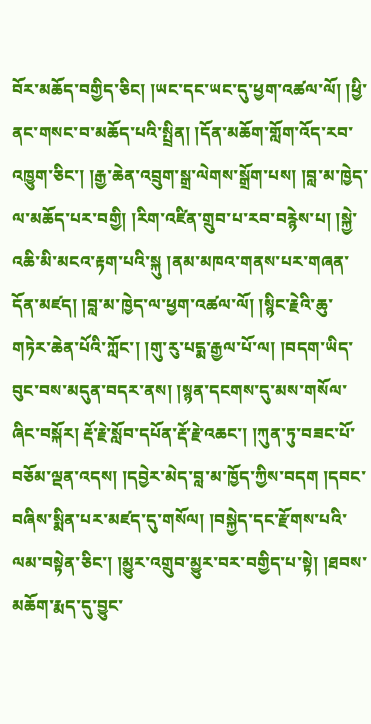བོར་མཆོད་བགྱིད་ཅིང། །ཡང་དང་ཡང་དུ་ཕྱག་འཚལ་ལོ། །ཕྱི་ནང་གསང་བ་མཆོད་པའི་སྤྲིན། །དོན་མཆོག་གློག་འོད་རབ་འཁྱུག་ཅིང་། །རྒྱ་ཆེན་འབྲུག་སྒྲ་ལེགས་སྒྲོག་པས། །བླ་མ་ཁྱེད་ལ་མཆོད་པར་བགྱི། །རིག་འཛིན་གྲུབ་པ་རབ་བརྙེས་པ། །སྐྱེ་འཆི་མི་མངའ་རྟག་པའི་སྐུ །ནམ་མཁའ་གནས་པར་གཞན་དོན་མཛད། །བླ་མ་ཁྱེད་ལ་ཕྱག་འཚལ་ལོ། །སྙིང་རྗེའི་ཆུ་གཏེར་ཆེན་པོའི་ཀློང་། །གུ་རུ་པདྨ་རྒྱལ་པོ་ལ། །བདག་ཡིད་བུང་བས་མདུན་བདར་ནས། །སྙན་དངགས་དུ་མས་གསོལ་ཞིང་བསྐོར། རྡོ་རྗེ་སློབ་དཔོན་རྡོ་རྗེ་འཆང་། །ཀུན་ཏུ་བཟང་པོ་བཅོམ་ལྡན་འདས། །དབྱེར་མེད་བླ་མ་ཁྱོད་ཀྱིས་བདག །དབང་བཞིས་སྨིན་པར་མཛད་དུ་གསོལ། །བསྐྱེད་དང་རྫོགས་པའི་ལམ་བསྟེན་ཅིང་། །མྱུར་འགྲུབ་མྱུར་བར་བགྱིད་པ་སྟེ། །ཐབས་མཆོག་རྨད་དུ་བྱུང་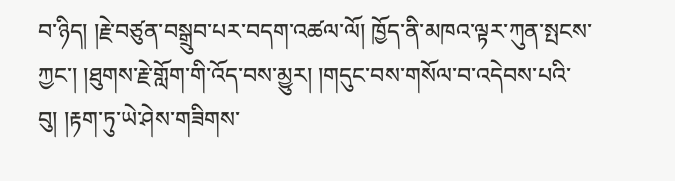བ་ཉིད། །རྗེ་བཙུན་བསྒྲུབ་པར་བདག་འཚལ་ལོ། ཁྱོད་ནི་མཁའ་ལྟར་ཀུན་སྤངས་ཀྱང་། །ཐུགས་རྗེ་གློག་གི་འོད་བས་མྱུར། །གདུང་བས་གསོལ་བ་འདེབས་པའི་བུ། །རྟག་ཏུ་ཡེ་ཤེས་གཟིགས་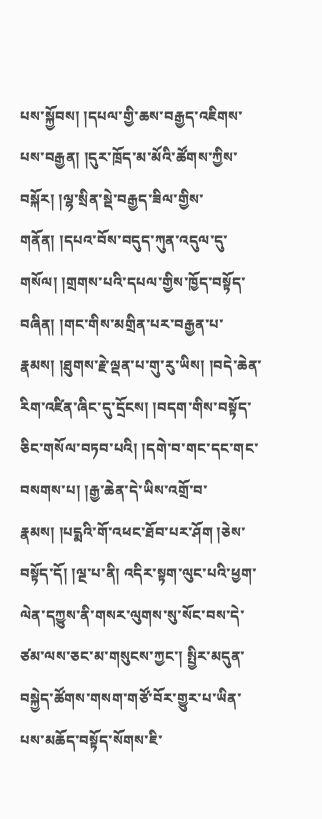པས་སྐྱོབས། །དཔལ་གྱི་ཆས་བརྒྱད་འཇིགས་པས་བརྒྱན། །དུར་ཁྲོད་མ་མོའི་ཚོགས་ཀྱིས་བསྐོར། །ལྷ་སྲིན་སྡེ་བརྒྱད་ཟིལ་གྱིས་གནོན། །དཔའ་བོས་བདུད་ཀུན་འདུལ་དུ་གསོལ། །གྲགས་པའི་དཔལ་གྱིས་ཁྱོད་བསྟོད་བཞིན། །གང་གིས་མགྲིན་པར་བརྒྱན་པ་རྣམས། །ཐུགས་རྗེ་ལྡན་པ་གུ་རུ་ཡིས། །བདེ་ཆེན་རིག་འཛིན་ཞིང་དུ་དྲོངས། །བདག་གིས་བསྟོད་ཅིང་གསོལ་བཏབ་པའི། །དགེ་བ་གང་དང་གང་བསགས་པ། །རྒྱ་ཆེན་དེ་ཡིས་འགྲོ་བ་རྣམས། །པདྨའི་གོ་འཕང་ཐོབ་པར་ཤོག །ཅེས་བསྟོད་དོ། །ལྔ་པ་ནི། འདིར་སྟག་ལུང་པའི་ཕྱག་ལེན་དཀྱུས་ནི་གསར་ལུགས་སུ་སོང་བས་དེ་ཙམ་ལས་ཅང་མ་གསུངས་ཀྱང་། སྤྱིར་མདུན་བསྐྱེད་ཚོགས་གསག་གཙོ་བོར་གྱུར་པ་ཡིན་པས་མཆོད་བསྟོད་སོགས་ཇི་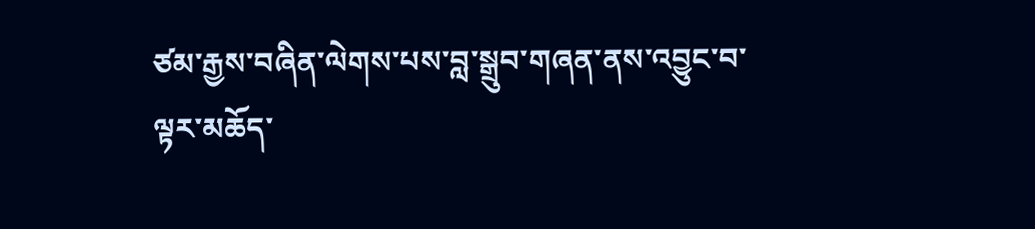ཙམ་རྒྱས་བཞིན་ལེགས་པས་བླ་སྒྲུབ་གཞན་ནས་འབྱུང་བ་ལྟར་མཆོད་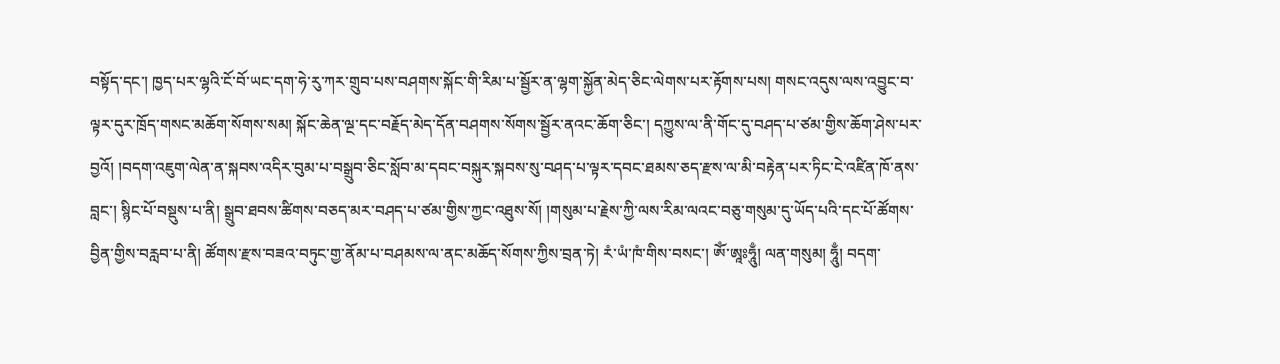བསྟོད་དང་། ཁྱད་པར་ལྷའི་ངོ་བོ་ཡང་དག་ཧེ་རུ་ཀར་གྲུབ་པས་བཤགས་སྐོང་གི་རིམ་པ་སྦྱོར་ན་ལྷག་སྐྱོན་མེད་ཅིང་ལེགས་པར་རྟོགས་པས། གསང་འདུས་ལས་འབྱུང་བ་ལྟར་དུར་ཁྲོད་གསང་མཆོག་སོགས་སམ། སྐོང་ཆེན་ལྔ་དང་བརྗོད་མེད་དོན་བཤགས་སོགས་སྦྱོར་ནའང་ཆོག་ཅིང་། དཀྱུས་ལ་ནི་གོང་དུ་བཤད་པ་ཙམ་གྱིས་ཆོག་ཤེས་པར་བྱའོ། །བདག་འཇུག་ལེན་ན་སྐབས་འདིར་བུམ་པ་བསྒྲུབ་ཅིང་སློབ་མ་དབང་བསྐུར་སྐབས་སུ་བཤད་པ་ལྟར་དབང་ཐམས་ཅད་རྫས་ལ་མི་བརྟེན་པར་ཏིང་ངེ་འཛིན་ཁོ་ནས་བླང་། སྙིང་པོ་བསྡུས་པ་ནི། སྒྲུབ་ཐབས་ཚིགས་བཅད་མར་བཤད་པ་ཙམ་གྱིས་ཀྱང་འཐུས་སོ། །གསུམ་པ་རྗེས་ཀྱི་ལས་རིམ་ལའང་བཅུ་གསུམ་དུ་ཡོད་པའི་དང་པོ་ཚོགས་བྱིན་གྱིས་བརླབ་པ་ནི། ཚོགས་རྫས་བཟའ་བཏུང་གྱ་ནོམ་པ་བཤམས་ལ་ནང་མཆོད་སོགས་ཀྱིས་བྲན་ཏེ། རཾ་ཡཾ་ཁཾ་གིས་བསང་། ཨོཾ་ཨཱཿཧཱུྃ། ལན་གསུམ། ཧཱུྃ། བདག་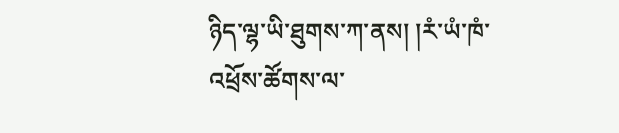ཉིད་ལྷ་ཡི་ཐུགས་ཀ་ནས། །རཾ་ཡཾ་ཁཾ་འཕྲོས་ཚོགས་ལ་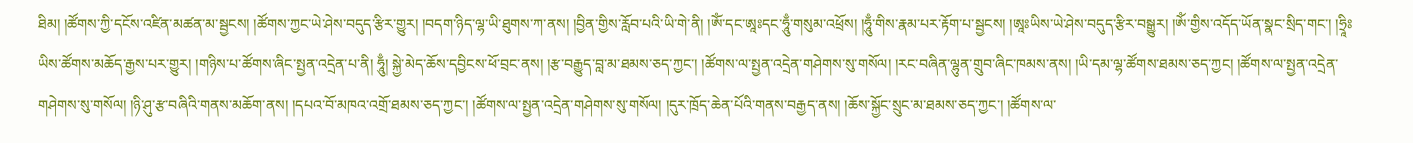ཐིམ། །ཚོགས་ཀྱི་དངོས་འཛིན་མཚན་མ་སྦྱངས། །ཚོགས་ཀྱང་ཡེ་ཤེས་བདུད་རྩིར་གྱུར། །བདག་ཉིད་ལྷ་ཡི་ཐུགས་ཀ་ནས། །བྱིན་གྱིས་རློབ་པའི་ཡི་གེ་ནི། །ཨོཾ་དང་ཨཱཿདང་ཧཱུྃ་གསུམ་འཕྲོས། །ཧཱུྃ་གིས་རྣམ་པར་རྟོག་པ་སྦྱངས། །ཨཱཿཡིས་ཡེ་ཤེས་བདུད་རྩིར་བསྒྱུར། །ཨོཾ་གྱིས་འདོད་ཡོན་སྣང་སྲིད་གང་། །ཧྲཱིཿཡིས་ཚོགས་མཆོད་རྒྱས་པར་གྱུར། །གཉིས་པ་ཚོགས་ཞིང་སྤྱན་འདྲེན་པ་ནི། ཧཱུྃ། སྐྱེ་མེད་ཆོས་དབྱིངས་ཕོ་བྲང་ནས། །རྩ་བརྒྱུད་བླ་མ་ཐམས་ཅད་ཀྱང་། །ཚོགས་ལ་སྤྱན་འདྲེན་གཤེགས་སུ་གསོལ། །རང་བཞིན་ལྷུན་གྲུབ་ཞིང་ཁམས་ནས། །ཡི་དམ་ལྷ་ཚོགས་ཐམས་ཅད་ཀྱང། །ཚོགས་ལ་སྤྱན་འདྲེན་གཤེགས་སུ་གསོལ། །ཉི་ཤུ་རྩ་བཞིའི་གནས་མཆོག་ནས། །དཔའ་བོ་མཁའ་འགྲོ་ཐམས་ཅད་ཀྱང་། །ཚོགས་ལ་སྤྱན་འདྲེན་གཤེགས་སུ་གསོལ། །དུར་ཁྲོད་ཆེན་པོའི་གནས་བརྒྱད་ནས། །ཆོས་སྐྱོང་སྲུང་མ་ཐམས་ཅད་ཀྱང་། །ཚོགས་ལ་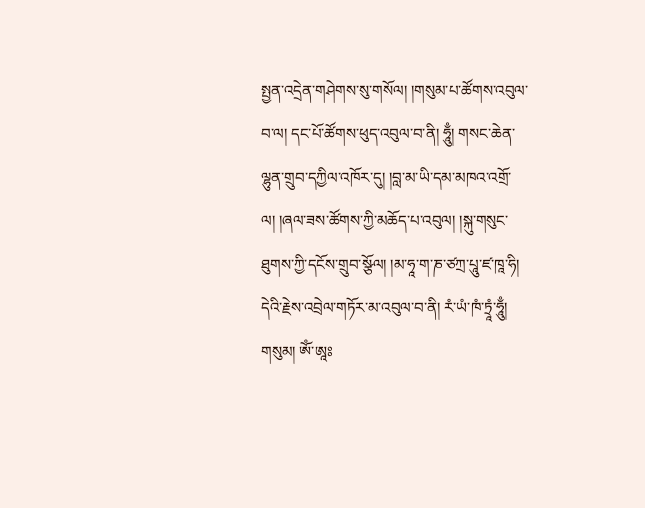སྤྱན་འདྲེན་གཤེགས་སུ་གསོལ། །གསུམ་པ་ཚོགས་འབུལ་བ་ལ། དང་པོ་ཚོགས་ཕུད་འབུལ་བ་ནི། ཧཱུྃ། གསང་ཆེན་ལྷུན་གྲུབ་དཀྱིལ་འཁོར་དུ། །བླ་མ་ཡི་དམ་མཁའ་འགྲོ་ལ། །ཞལ་ཟས་ཚོགས་ཀྱི་མཆོད་པ་འབུལ། །སྐུ་གསུང་ཐུགས་ཀྱི་དངོས་གྲུབ་སྩོལ། །མ་ཧཱ་ག་ཎ་ཙཀྲ་པཱུ་ཛ་ཁཱ་ཧི། དེའི་རྗེས་འབྲེལ་གཏོར་མ་འབུལ་བ་ནི། རཾ་ཡཾ་ཁཾ་ཏྲཱཾ་ཧཱུྃ། གསུམ། ཨོཾ་ཨཱཿ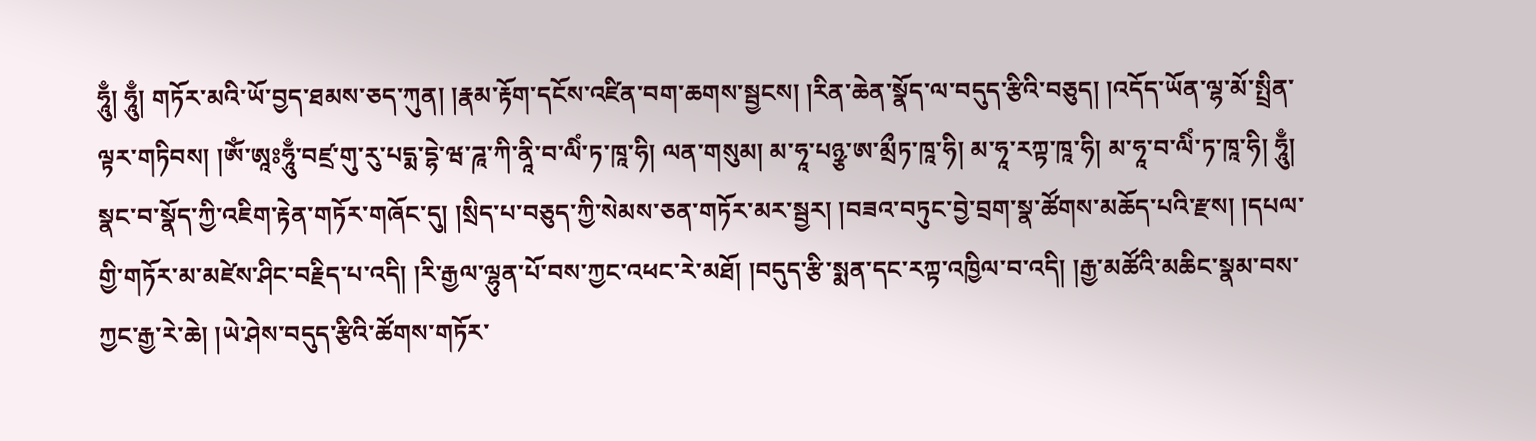ཧཱུྃ། ཧཱུྃ། གཏོར་མའི་ཡོ་བྱད་ཐམས་ཅད་ཀུན། །རྣམ་རྟོག་དངོས་འཛིན་བག་ཆགས་སྦྱངས། །རིན་ཆེན་སྣོད་ལ་བདུད་རྩིའི་བཅུད། །འདོད་ཡོན་ལྷ་མོ་སྤྲིན་ལྟར་གཏིབས། །ཨོཾ་ཨཱཿཧཱུྃ་བཛྲ་གུ་རུ་པདྨ་དྷེ་ཝ་ཌཱ་ཀི་ནཱི་བ་ལིཾ་ཏ་ཁཱ་ཧི། ལན་གསུམ། མ་ཧཱ་པཉྩ་ཨ་མྲྀཏ་ཁཱ་ཧི། མ་ཧཱ་རཀྟ་ཁཱ་ཧི། མ་ཧཱ་བ་ལིཾ་ཏ་ཁཱ་ཧི། ཧཱུྃ། སྣང་བ་སྣོད་ཀྱི་འཇིག་རྟེན་གཏོར་གཞོང་དུ། །སྲིད་པ་བཅུད་ཀྱི་སེམས་ཅན་གཏོར་མར་སྦྱར། །བཟའ་བཏུང་བྱེ་བྲག་སྣ་ཚོགས་མཆོད་པའི་རྫས། །དཔལ་གྱི་གཏོར་མ་མཛེས་ཤིང་བརྗིད་པ་འདི། །རི་རྒྱལ་ལྷུན་པོ་བས་ཀྱང་འཕང་རེ་མཐོ། །བདུད་རྩི་སྨན་དང་རཀྟ་འཁྱིལ་བ་འདི། །རྒྱ་མཚོའི་མཆིང་སྣམ་བས་ཀྱང་རྒྱ་རེ་ཆེ། །ཡེ་ཤེས་བདུད་རྩིའི་ཚོགས་གཏོར་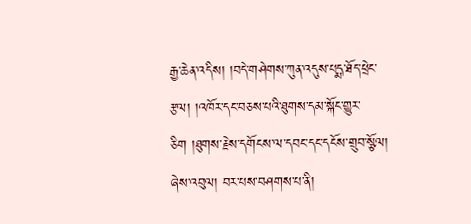རྒྱ་ཆེན་འདིས། །བདེ་གཤེགས་ཀུན་འདུས་པདྨ་ཐོད་ཕྲེང་རྩལ། །འཁོར་དང་བཅས་པའི་ཐུགས་དམ་སྐོང་གྱུར་ཅིག །ཐུགས་རྗེས་དགོངས་ལ་དབང་དང་དངོས་གྲུབ་སྩོལ། ཞེས་འབུལ། བར་པས་བཤགས་པ་ནི།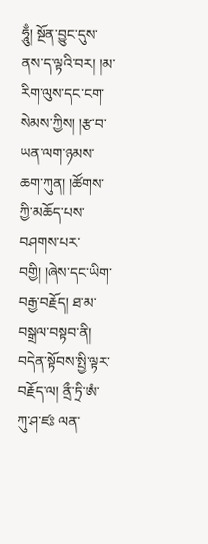ཧཱུྃ། སྔོན་བྱུང་དུས་ནས་ད་ལྟའི་བར། །མ་རིག་ལུས་དང་ངག་སེམས་ཀྱིས། །རྩ་བ་ཡན་ལག་ཉམས་ཆག་ཀུན། །ཚོགས་ཀྱི་མཆོད་པས་བཤགས་པར་བགྱི། །ཞེས་དང་ཡིག་བརྒྱ་བརྗོད། ཐ་མ་བསྒྲལ་བསྟབ་ནི། བདེན་སྟོབས་སྤྱི་ལྟར་བརྗོད་ལ། ནྲྀ་ཏྲི་ཨཾ་ཀུ་ཤ་ཛཿ ལན་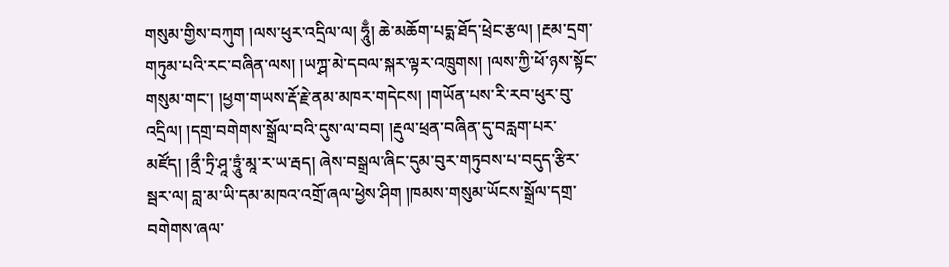གསུམ་གྱིས་བཀུག །ལས་ཕུར་འདྲིལ་ལ། ཧཱུྃ། ཆེ་མཆོག་པདྨ་ཐོད་ཕྲེང་རྩལ། །རྔམ་དྲག་གཏུམ་པའི་རང་བཞིན་ལས། །ཡཀྴ་མེ་དབལ་སྐར་ལྟར་འཁྲུགས། །ལས་ཀྱི་ཕོ་ཉས་སྟོང་གསུམ་གང་། །ཕྱག་གཡས་རྡོ་རྗེ་ནམ་མཁར་གདེངས། །གཡོན་པས་རི་རབ་ཕུར་བུ་འདྲིལ། །དགྲ་བགེགས་སྒྲོལ་བའི་དུས་ལ་བབ། །རྡུལ་ཕྲན་བཞིན་དུ་བརླག་པར་མཛོད། །ནྲྀ་ཏྲི་ཤཱ་ཏྲཱུཾ་མཱ་ར་ཡ་རྦད། ཞེས་བསྒྲལ་ཞིང་དུམ་བུར་གཏུབས་པ་བདུད་རྩིར་སྦར་ལ། བླ་མ་ཡི་དམ་མཁའ་འགྲོ་ཞལ་ཕྱེས་ཤིག །ཁམས་གསུམ་ཡོངས་སྒྲོལ་དགྲ་བགེགས་ཞལ་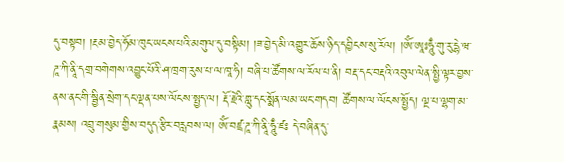དུ་བསྟབ། །རྔམ་བྱེད་ཧོམ་ཁུང་ཡངས་པའི་མགུལ་དུ་བསྟིམ། །ཟ་བྱེད་མི་འགྱུར་ཆོས་ཉིད་དབྱིངས་སུ་རོལ། །ཨོཾ་ཨཱཿཧཱུྃ་གུ་རུ་དྷེ་ཝ་ཌཱ་ཀི་ནཱི་དགྲ་བགེགས་འབྱུང་པོའི་ཤ་ཁྲག་རུས་པ་ལ་ཁཱ་ཧི། བཞི་པ་ཚོགས་ལ་རོལ་པ་ནི། བརྡ་དང་བརྡའི་འབུལ་ལེན་སྤྱི་ལྟར་བྱས་ནས་ནང་གི་སྦྱིན་སྲེག་དང་ལྡན་པས་ལོངས་སྤྱད་ལ། རྡོ་རྗེའི་གླུ་དང་སྨོན་ལམ་ཡང་གདབ། ཚོགས་ལ་ལོངས་སྤྱོད། ལྔ་པ་ལྷག་མ་རྣམས། འབྲུ་གསུམ་གྱིས་བདུད་རྩིར་བརླབས་ལ། ཨོཾ་བཛྲ་ཌཱ་ཀི་ནཱི་ཧཱུྃ་ཛཿ དེ་བཞིན་དུ་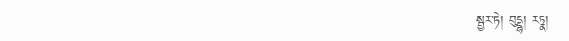སྦྱར་ཏེ། བུདྡྷ། རཏྣ།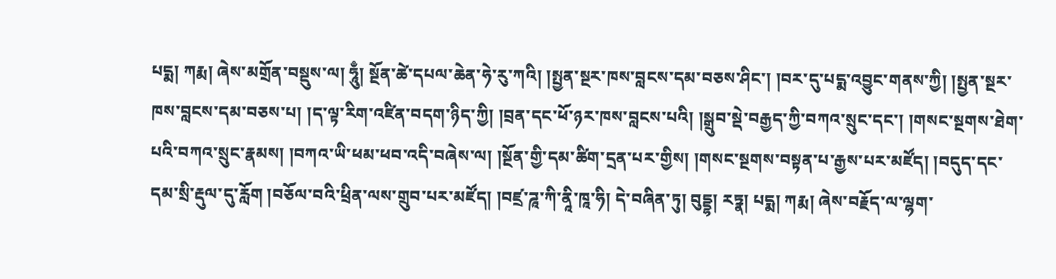པདྨ། ཀརྨ། ཞེས་མགྲོན་བསྡུས་ལ། ཧཱུྃ། སྔོན་ཚེ་དཔལ་ཆེན་ཧེ་རུ་ཀའི། །སྤྱན་སྔར་ཁས་བླངས་དམ་བཅས་ཤིང་། །བར་དུ་པདྨ་འབྱུང་གནས་ཀྱི། །སྤྱན་སྔར་ཁས་བླངས་དམ་བཅས་པ། །ད་ལྟ་རིག་འཛིན་བདག་ཉིད་ཀྱི། །བྲན་དང་ཕོ་ཉར་ཁས་བླངས་པའི། །སྒྲུབ་སྡེ་བརྒྱད་ཀྱི་བཀའ་སྲུང་དང་། །གསང་སྔགས་ཐེག་པའི་བཀའ་སྲུང་རྣམས། །བཀའ་ཡི་ཕམ་ཕབ་འདི་བཞེས་ལ། །སྔོན་གྱི་དམ་ཚིག་དྲན་པར་གྱིས། །གསང་སྔགས་བསྟན་པ་རྒྱས་པར་མཛོད། །བདུད་དང་དམ་སྲི་རྡུལ་དུ་རློག །བཅོལ་བའི་ཕྲིན་ལས་གྲུབ་པར་མཛོད། །བཛྲ་ཌཱ་ཀི་ནཱི་ཁཱ་ཧི། དེ་བཞིན་ཏུ། བུདྡྷ། རཏྣ། པདྨ། ཀརྨ། ཞེས་བརྗོད་ལ་ལྷག་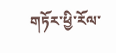གཏོར་ཕྱི་རོལ་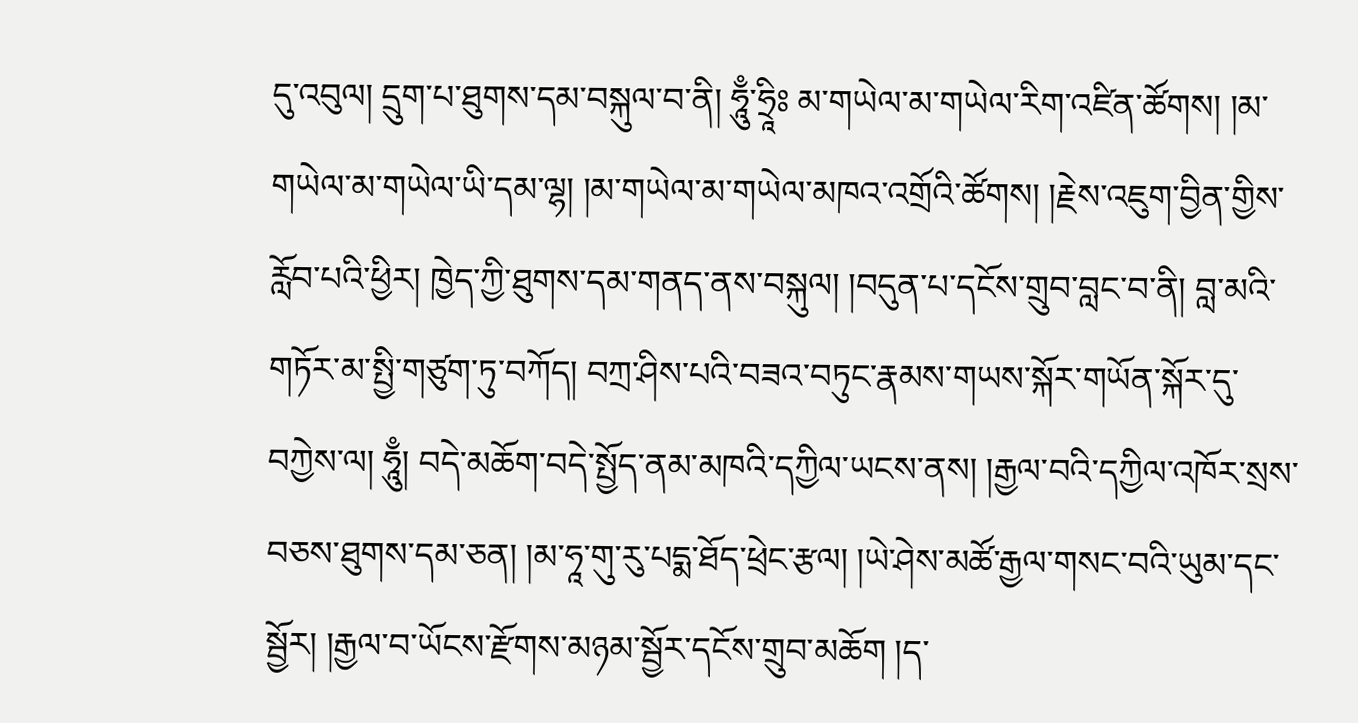དུ་འབུལ། དྲུག་པ་ཐུགས་དམ་བསྐུལ་བ་ནི། ཧཱུྃ་ཧྲཱིཿ མ་གཡེལ་མ་གཡེལ་རིག་འཛིན་ཚོགས། །མ་གཡེལ་མ་གཡེལ་ཡི་དམ་ལྷ། །མ་གཡེལ་མ་གཡེལ་མཁའ་འགྲོའི་ཚོགས། །རྗེས་འཇུག་བྱིན་གྱིས་རློབ་པའི་ཕྱིར། ཁྱེད་ཀྱི་ཐུགས་དམ་གནད་ནས་བསྐུལ། །བདུན་པ་དངོས་གྲུབ་བླང་བ་ནི། བླ་མའི་གཏོར་མ་སྤྱི་གཙུག་ཏུ་བཀོད། བཀྲ་ཤིས་པའི་བཟའ་བཏུང་རྣམས་གཡས་སྐོར་གཡོན་སྐོར་དུ་བཀྱེས་ལ། ཧཱུྃ། བདེ་མཆོག་བདེ་སྤྱོད་ནམ་མཁའི་དཀྱིལ་ཡངས་ནས། །རྒྱལ་བའི་དཀྱིལ་འཁོར་སྲས་བཅས་ཐུགས་དམ་ཅན། །མ་ཧཱ་གུ་རུ་པདྨ་ཐོད་ཕྲེང་རྩལ། །ཡེ་ཤེས་མཚོ་རྒྱལ་གསང་བའི་ཡུམ་དང་སྦྱོར། །རྒྱལ་བ་ཡོངས་རྫོགས་མཉམ་སྦྱོར་དངོས་གྲུབ་མཆོག །ད་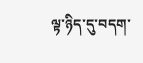ལྟ་ཉིད་དུ་བདག་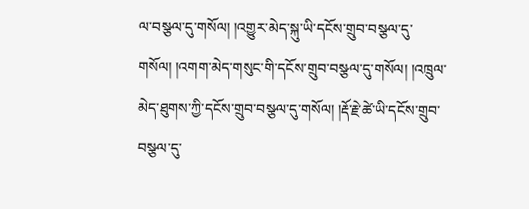ལ་བསྩལ་དུ་གསོལ། །འགྱུར་མེད་སྐུ་ཡི་དངོས་གྲུབ་བསྩལ་དུ་གསོལ། །འགག་མེད་གསུང་གི་དངོས་གྲུབ་བསྩལ་དུ་གསོལ། །འཁྲུལ་མེད་ཐུགས་ཀྱི་དངོས་གྲུབ་བསྩལ་དུ་གསོལ། །རྡོ་རྗེ་ཚེ་ཡི་དངོས་གྲུབ་བསྩལ་དུ་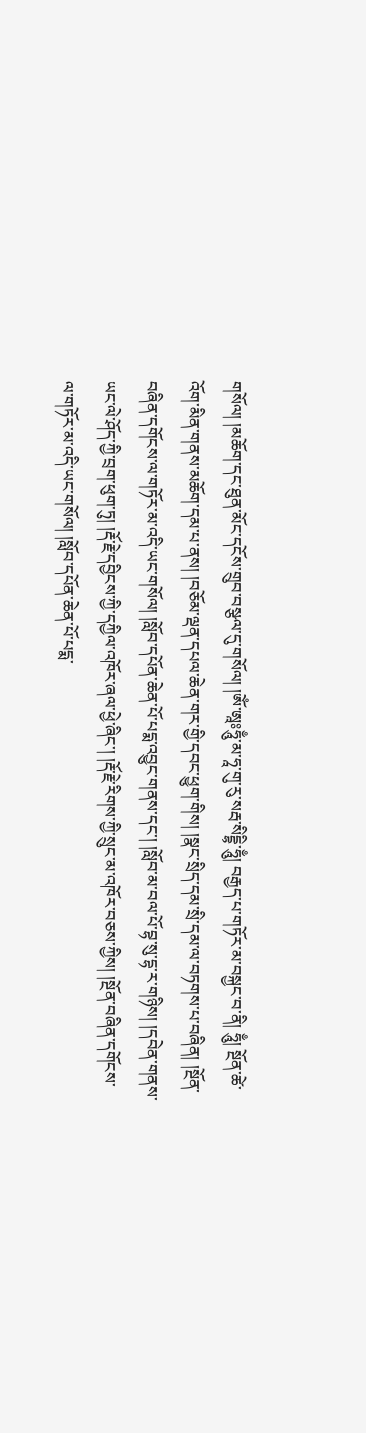གསོལ། །མཆོག་དང་ཐུན་མོང་དངོས་གྲུབ་བསྩལ་དུ་གསོལ། །ཨོཾ་ཨཱཿཧཱུྃ་མ་ཧཱ་གུ་རུ་སརྦ་སིདྡྷི་ཧཱུྃ། བརྒྱད་པ་གཏོར་མ་བསྐྱང་བ་ནི། ཧཱུྃ། སྔོན་ཚེ་འོག་མིན་གནས་མཆོག་དམ་པ་ནས། །བཅོམ་ལྡན་དཔལ་ཆེན་གར་གྱི་དབང་ཕྱུག་གིས། །སྣང་སྲིད་དམ་སྲི་དམ་ལ་བཏགས་པ་བཞིན། །སྔོན་བཞིན་དགོངས་ལ་གཏོར་མ་འདི་ཡང་གསོལ། །སློབ་དཔོན་ཆེན་པོ་པདྨ་འབྱུང་གནས་དང་། །སློབ་མ་བལ་པོ་བྷ་སུ་དྷ་ར་གཉིས། །དབེན་གནས་ཡང་ལེ་ཤོད་ཀྱི་བྲག་ཕུག་ཏུ། །རྡོ་རྗེ་དབྱིངས་ཀྱི་དཀྱིལ་འཁོར་ཞལ་ཕྱེ་ཞིང་། །རྡོ་རྗེ་རིགས་ཀྱི་སྲུང་མ་འཁོར་བཅས་ཀྱིས། །སྔོན་བཞིན་དགོངས་ལ་གཏོར་མ་འདི་ཡང་གསོལ། །སློབ་དཔོན་ཆེན་པོ་པདྨ་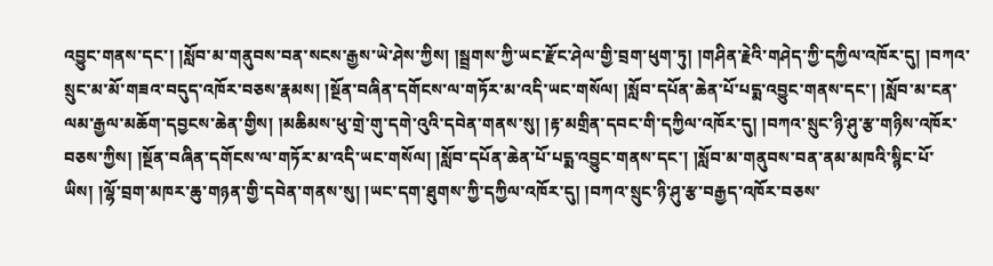འབྱུང་གནས་དང་། །སློབ་མ་གནུབས་བན་སངས་རྒྱས་ཡེ་ཤེས་ཀྱིས། །སྦྲགས་ཀྱི་ཡང་རྫོང་ཤེལ་གྱི་བྲག་ཕུག་ཏུ། །གཤིན་རྗེའི་གཤེད་ཀྱི་དཀྱིལ་འཁོར་དུ། །བཀའ་སྲུང་མ་མོ་གཟའ་བདུད་འཁོར་བཅས་རྣམས། །སྔོན་བཞིན་དགོངས་ལ་གཏོར་མ་འདི་ཡང་གསོལ། །སློབ་དཔོན་ཆེན་པོ་པདྨ་འབྱུང་གནས་དང་། །སློབ་མ་ངན་ལམ་རྒྱལ་མཆོག་དབྱངས་ཆེན་གྱིས། །མཆིམས་ཕུ་གྲེ་གུ་དགེ་འུའི་དབེན་གནས་སུ། །རྟ་མགྲིན་དབང་གི་དཀྱིལ་འཁོར་དུ། །བཀའ་སྲུང་ཉི་ཤུ་རྩ་གཉིས་འཁོར་བཅས་ཀྱིས། །སྔོན་བཞིན་དགོངས་ལ་གཏོར་མ་འདི་ཡང་གསོལ། །སློབ་དཔོན་ཆེན་པོ་པདྨ་འབྱུང་གནས་དང་། །སློབ་མ་གནུབས་བན་ནམ་མཁའི་སྙིང་པོ་ཡིས། །ལྷོ་བྲག་མཁར་ཆུ་གཉན་གྱི་དབེན་གནས་སུ། །ཡང་དག་ཐུགས་ཀྱི་དཀྱིལ་འཁོར་དུ། །བཀའ་སྲུང་ཉི་ཤུ་རྩ་བརྒྱད་འཁོར་བཅས་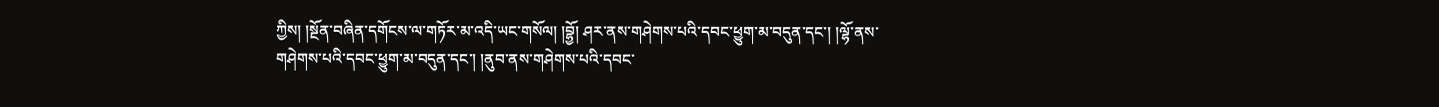ཀྱིས། །སྔོན་བཞིན་དགོངས་ལ་གཏོར་མ་འདི་ཡང་གསོལ། །བྷྱོ། ཤར་ནས་གཤེགས་པའི་དབང་ཕྱུག་མ་བདུན་དང་། །ལྷོ་ནས་གཤེགས་པའི་དབང་ཕྱུག་མ་བདུན་དང་། །ནུབ་ནས་གཤེགས་པའི་དབང་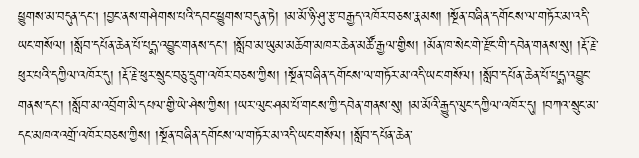ཕྱུགས་མ་བདུན་དང། །བྱང་ནས་གཤེགས་པའི་དབང་ཕྱུགས་བདུན་ཏེ། །མ་མོ་ཉི་ཤུ་རྩ་བརྒྱད་འཁོར་བཅས་རྣམས། །སྔོན་བཞིན་དགོངས་ལ་གཏོར་མ་འདི་ཡང་གསོལ། །སློབ་དཔོན་ཆེན་པོ་པདྨ་འབྱུང་གནས་དང་། །སློབ་མ་ཡུམ་མཆོག་མཁར་ཆེན་མཚོ་རྒྱལ་གྱིས། །མོན་ཁ་སེང་གེ་རྫོང་གི་དབེན་གནས་སུ། །རྡོ་རྗེ་ཕུར་པའི་དཀྱིལ་འཁོར་དུ། །རྡོ་རྗེ་ཕུར་སྲུང་བཅུ་དྲུག་འཁོར་བཅས་ཀྱིས། །སྔོན་བཞིན་དགོངས་ལ་གཏོར་མ་འདི་ཡང་གསོལ། །སློབ་དཔོན་ཆེན་པོ་པདྨ་འབྱུང་གནས་དང་། །སློབ་མ་འབྲོག་མི་དཔལ་གྱི་ཡེ་ཤེས་ཀྱིས། །ཡར་ལུང་ཤམ་པོ་གངས་ཀྱི་དབེན་གནས་སུ། །མ་མོའི་རྒྱུད་ལུང་དཀྱིལ་འཁོར་དུ། །བཀའ་སྲུང་མ་དང་མཁའ་འགྲོ་འཁོར་བཅས་ཀྱིས། །སྔོན་བཞིན་དགོངས་ལ་གཏོར་མ་འདི་ཡང་གསོལ། །སློབ་དཔོན་ཆེན་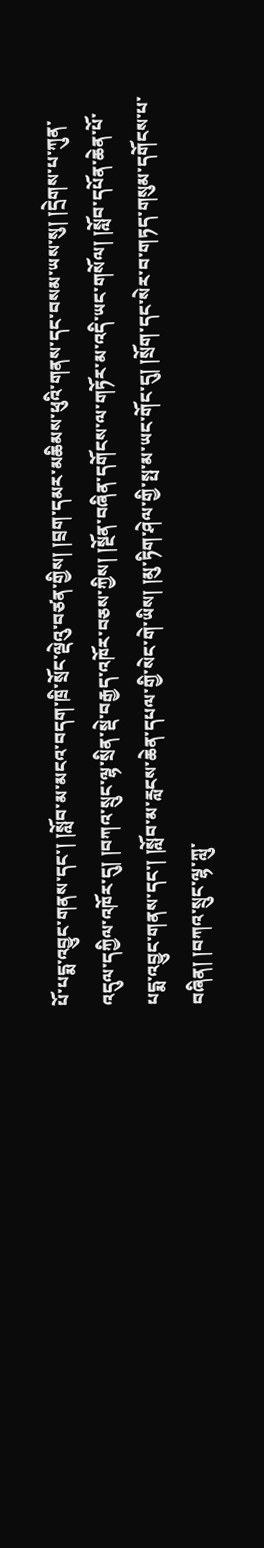པོ་པདྨ་འབྱུང་གནས་དང་། །སློབ་མ་མངའ་བདག་ཁྲི་སྲོང་ལྡེའུ་བཙན་གྱིས། །བྲག་དམར་མཆིམས་ཕུའི་གནས་དང་བསམ་ཡས་སུ། །དྲེགས་པ་ཀུན་འདུལ་དཀྱིལ་འཁོར་དུ། །བཀའ་སྲུང་ལྷ་སྲིན་སྡེ་བརྒྱད་འཁོར་བཅས་ཀྱིས། །སྔོན་བཞིན་དགོངས་ལ་གཏོར་མ་འདི་ཡང་གསོལ། །སློབ་དཔོན་ཆེན་པོ་པདྨ་འབྱུང་གནས་དང་། །སློབ་མ་རླངས་ཆེན་དཔལ་གྱི་སེང་གེ་ཡིས། །མུ་ཏིག་ཤེལ་གྱི་སྤ་མ་ཡང་གོང་དུ། །སྲོག་དང་སེར་བ་གཏད་གསུམ་དགོངས་པ་བཞིན། །བཀའ་སྲུང་ལྷ་ཀླུ་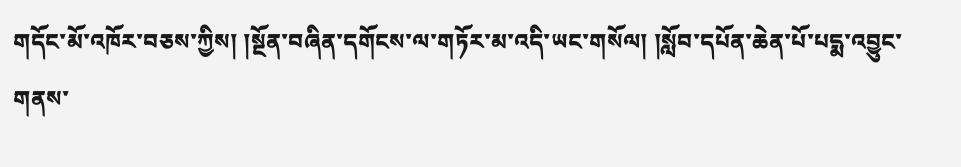གདོང་མོ་འཁོར་བཅས་ཀྱིས། །སྔོན་བཞིན་དགོངས་ལ་གཏོར་མ་འདི་ཡང་གསོལ། །སློབ་དཔོན་ཆེན་པོ་པདྨ་འབྱུང་གནས་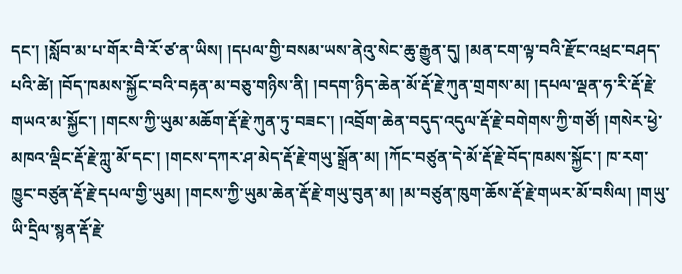དང་། །སློབ་མ་པ་གོར་བཻ་རོ་ཙ་ན་ཡིས། །དཔལ་གྱི་བསམ་ཡས་ནེའུ་སེང་ཆུ་རྒྱུན་དུ། །མན་ངག་ལྟ་བའི་རྫོང་འཕྲང་བཤད་པའི་ཚེ། །བོད་ཁམས་སྐྱོང་བའི་བརྟན་མ་བཅུ་གཉིས་ནི། །བདག་ཉིད་ཆེན་མོ་རྡོ་རྗེ་ཀུན་གྲགས་མ། །དཔལ་ལྡན་ཧ་རི་རྡོ་རྗེ་གཡའ་མ་སྐྱོང་། །གངས་ཀྱི་ཡུམ་མཆོག་རྡོ་རྗེ་ཀུན་ཏུ་བཟང་། །འབྲོག་ཆེན་བདུད་འདུལ་རྡོ་རྗེ་བགེགས་ཀྱི་གཙོ། །གསེར་ཕྱེ་མཁའ་ལྡིང་རྡོ་རྗེ་ཀླུ་མོ་དང་། །གངས་དཀར་ཤ་མེད་རྡོ་རྗེ་གཡུ་སྒྲོན་མ། །ཀོང་བཙུན་དེ་མོ་རྡོ་རྗེ་བོད་ཁམས་སྐྱོང་། ཁ་རག་ཁྱུང་བཙུན་རྡོ་རྗེ་དཔལ་གྱི་ཡུམ། །གངས་ཀྱི་ཡུམ་ཆེན་རྡོ་རྗེ་གཡུ་བུན་མ། །མ་བཙུན་ཁུག་ཆོས་རྡོ་རྗེ་གཡར་མོ་བསིལ། །གཡུ་ཡི་དྲིལ་སྙན་རྡོ་རྗེ་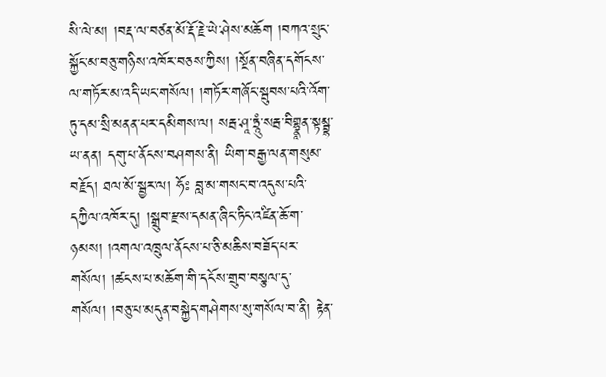སི་ལེ་མ། །བརྡ་ལ་བཙན་མོ་རྡོ་རྗེ་ཡེ་ཤེས་མཆོག །བཀའ་སྲུང་སྐྱོང་མ་བཅུ་གཉིས་འཁོར་བཅས་ཀྱིས། །སྔོན་བཞིན་དགོངས་ལ་གཏོར་མ་འདི་ཡང་གསོལ། །གཏོར་གཞོང་སྦུབས་པའི་འོག་ཏུ་དམ་སྲི་མནན་པར་དམིགས་ལ། སརྦ་ཤཱ་ཏྲཱུཾ་སརྦ་བིགྷྣཱན་སྟམྦྷ་ཡ་ནན། དགུ་པ་ནོངས་བཤགས་ནི། ཡིག་བརྒྱ་ལན་གསུམ་བརྗོད། ཐལ་མོ་སྦྱར་ལ། ཧོཿ བླ་མ་གསང་བ་འདུས་པའི་དཀྱིལ་འཁོར་དུ། །སྒྲུབ་རྫས་དམན་ཞིང་ཏིང་འཛིན་ཆོ་ག་ཉམས། །འགལ་འཁྲུལ་ནོངས་པ་ཅི་མཆིས་བཟོད་པར་གསོལ། །ཚངས་པ་མཆོག་གི་དངོས་གྲུབ་བསྩལ་དུ་གསོལ། །བཅུ་པ་མདུན་བསྐྱེད་གཤེགས་སུ་གསོལ་བ་ནི། རྟེན་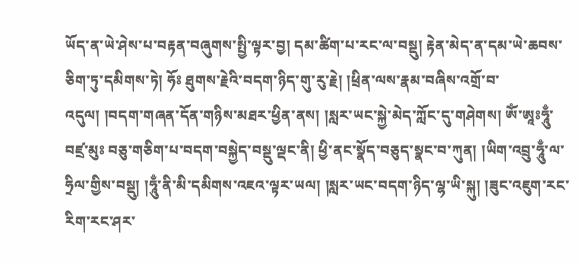ཡོད་ན་ཡེ་ཤེས་པ་བརྟན་བཞུགས་སྤྱི་ལྟར་བྱ། དམ་ཚིག་པ་རང་ལ་བསྡུ། རྟེན་མེད་ན་དམ་ཡེ་ཆབས་ཅིག་ཏུ་དམིགས་ཏེ། ཧོཿ ཐུགས་རྗེའི་བདག་ཉིད་གུ་རུ་རྗེ། །ཕྲིན་ལས་རྣམ་བཞིས་འགྲོ་བ་འདུལ། །བདག་གཞན་དོན་གཉིས་མཐར་ཕྱིན་ནས། །སླར་ཡང་སྐྱེ་མེད་ཀློང་དུ་གཤེགས། ཨོཾ་ཨཱཿཧཱུྃ་བཛྲ་མུཿ བཅུ་གཅིག་པ་བདག་བསྐྱེད་བསྡུ་ལྡང་ནི། ཕྱི་ནང་སྣོད་བཅུད་སྣང་བ་ཀུན། །ཡིག་འབྲུ་ཧཱུྃ་ལ་ཧྲིལ་གྱིས་བསྡུ། །ཧཱུྃ་ནི་མི་དམིགས་འཇའ་ལྟར་ཡལ། །སླར་ཡང་བདག་ཉིད་ལྷ་ཡི་སྐུ། །ཟུང་འཇུག་རང་རིག་རང་ཤར་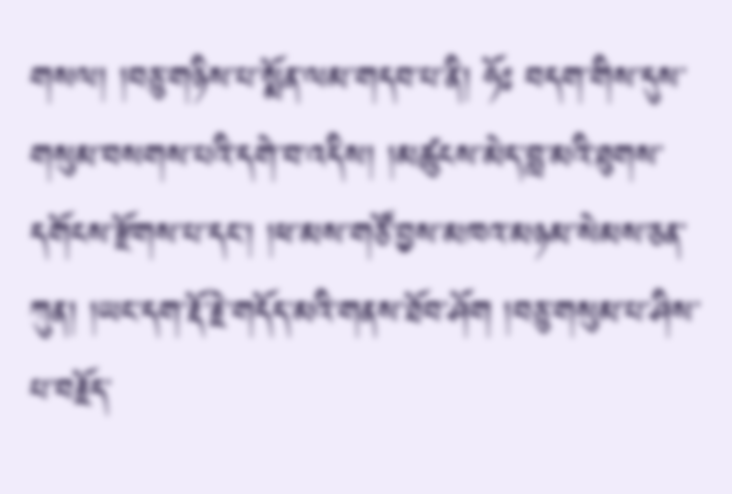གསལ། །བཅུ་གཉིས་པ་སྨོན་ལམ་གདབ་པ་ནི། ཧོཿ བདག་གིས་དུས་གསུམ་བསགས་པའི་དགེ་བ་འདིས། །མཚུངས་མེད་བླ་མའི་ཐུགས་དགོངས་རྫོགས་པ་དང་། །ཕ་མས་གཙོ་བྱས་མཁའ་མཉམ་སེམས་ཅན་ཀུན། །ཡང་དག་རྡོ་རྗེ་གདོད་མའི་གནས་ཐོབ་ཤོག །བཅུ་གསུམ་པ་ཤིས་པ་བརྗོད་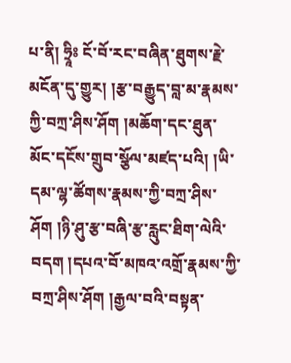པ་ནི། ཧྲཱིཿ ངོ་བོ་རང་བཞིན་ཐུགས་རྗེ་མངོན་དུ་གྱུར། །རྩ་བརྒྱུད་བླ་མ་རྣམས་ཀྱི་བཀྲ་ཤིས་ཤོག །མཆོག་དང་ཐུན་མོང་དངོས་གྲུབ་སྩོལ་མཛད་པའི། །ཡི་དམ་ལྷ་ཚོགས་རྣམས་ཀྱི་བཀྲ་ཤིས་ཤོག །ཉི་ཤུ་རྩ་བཞི་རྩ་རླུང་ཐིག་ལེའི་བདག །དཔའ་བོ་མཁའ་འགྲོ་རྣམས་ཀྱི་བཀྲ་ཤིས་ཤོག །རྒྱལ་བའི་བསྟན་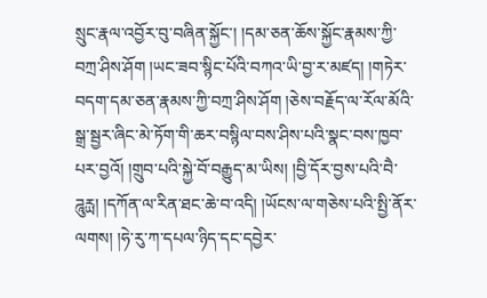སྲུང་རྣལ་འབྱོར་བུ་བཞིན་སྐྱོང་། །དམ་ཅན་ཆོས་སྐྱོང་རྣམས་ཀྱི་བཀྲ་ཤིས་ཤོག །ཡང་ཟབ་སྙིང་པོའི་བཀའ་ཡི་བྱ་ར་མཛད། །གཏེར་བདག་དམ་ཅན་རྣམས་ཀྱི་བཀྲ་ཤིས་ཤོག །ཅེས་བརྗོད་ལ་རོལ་མོའི་སྒྲ་སྦྱར་ཞིང་མེ་ཏོག་གི་ཆར་བསྙིལ་བས་ཤིས་པའི་སྣང་བས་ཁྱབ་པར་བྱའོ། །གྲུབ་པའི་སྐྱེ་བོ་བརྒྱུད་མ་ཡིས། །བྱི་དོར་བྱས་པའི་བཻ་ཌཱུརྻ། །དཀོན་ལ་རིན་ཐང་ཆེ་བ་འདི། །ཡོངས་ལ་གཅེས་པའི་སྤྱི་ནོར་ལགས། །ཧེ་རུ་ཀ་དཔལ་ཉིད་དང་དབྱེར་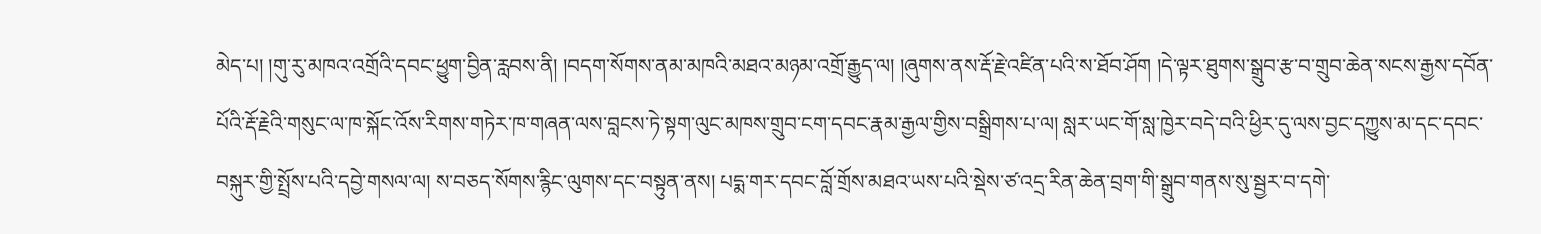མེད་པ། །གུ་རུ་མཁའ་འགྲོའི་དབང་ཕྱུག་བྱིན་རླབས་ནི། །བདག་སོགས་ནམ་མཁའི་མཐའ་མཉམ་འགྲོ་རྒྱུད་ལ། །ཞུགས་ནས་རྡོ་རྗེ་འཛིན་པའི་ས་ཐོབ་ཤོག །དེ་ལྟར་ཐུགས་སྒྲུབ་རྩ་བ་གྲུབ་ཆེན་སངས་རྒྱས་དབོན་པོའི་རྡོ་རྗེའི་གསུང་ལ་ཁ་སྐོང་འོས་རིགས་གཏེར་ཁ་གཞན་ལས་བླངས་ཏེ་སྟག་ལུང་མཁས་གྲུབ་ངག་དབང་རྣམ་རྒྱལ་གྱིས་བསྒྲིགས་པ་ལ། སླར་ཡང་གོ་སླ་ཁྱེར་བདེ་བའི་ཕྱིར་དུ་ལས་བྱང་དཀྱུས་མ་དང་དབང་བསྐུར་གྱི་སྤྲོས་པའི་དབྱེ་གསལ་ལ། ས་བཅད་སོགས་རྙིང་ལུགས་དང་བསྟུན་ནས། པདྨ་གར་དབང་བློ་གྲོས་མཐའ་ཡས་པའི་སྡེས་ཙ་འདྲ་རིན་ཆེན་བྲག་གི་སྒྲུབ་གནས་སུ་སྦྱར་བ་དགེ་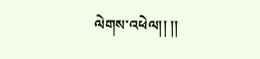ལེགས་འཕེལ།། །།